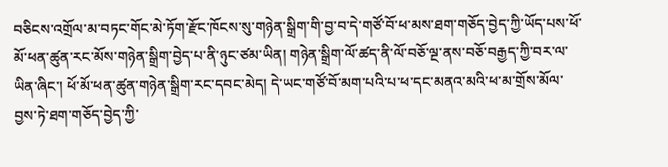བཅིངས་འགྲོལ་མ་བཏང་གོང་མེ་ཏོག་རྫོང་ཁོངས་སུ་གཉེན་སྒྲིག་གི་བྱ་བ་དེ་གཙོ་བོ་ཕ་མས་ཐག་གཅོད་བྱེད་ཀྱི་ཡོད་པས་ཕོ་མོ་ཕན་ཚུན་རང་མོས་གཉེན་སྒྲིག་བྱེད་པ་ནི་ཉུང་ཙམ་ཡིན། གཉེན་སྒྲིག་ལོ་ཚད་ནི་ལོ་བཅོ་ལྔ་ནས་བཅོ་བརྒྱད་ཀྱི་བར་ལ་ཡིན་ཞིང་། ཕོ་མོ་ཕན་ཚུན་གཉེན་སྒྲིག་རང་དབང་མེད། དེ་ཡང་གཙོ་བོ་མག་པའི་པ་ཕ་དང་མནའ་མའི་ཕ་མ་གྲོས་མོལ་བྱས་ཏེ་ཐག་གཅོད་བྱེད་ཀྱི་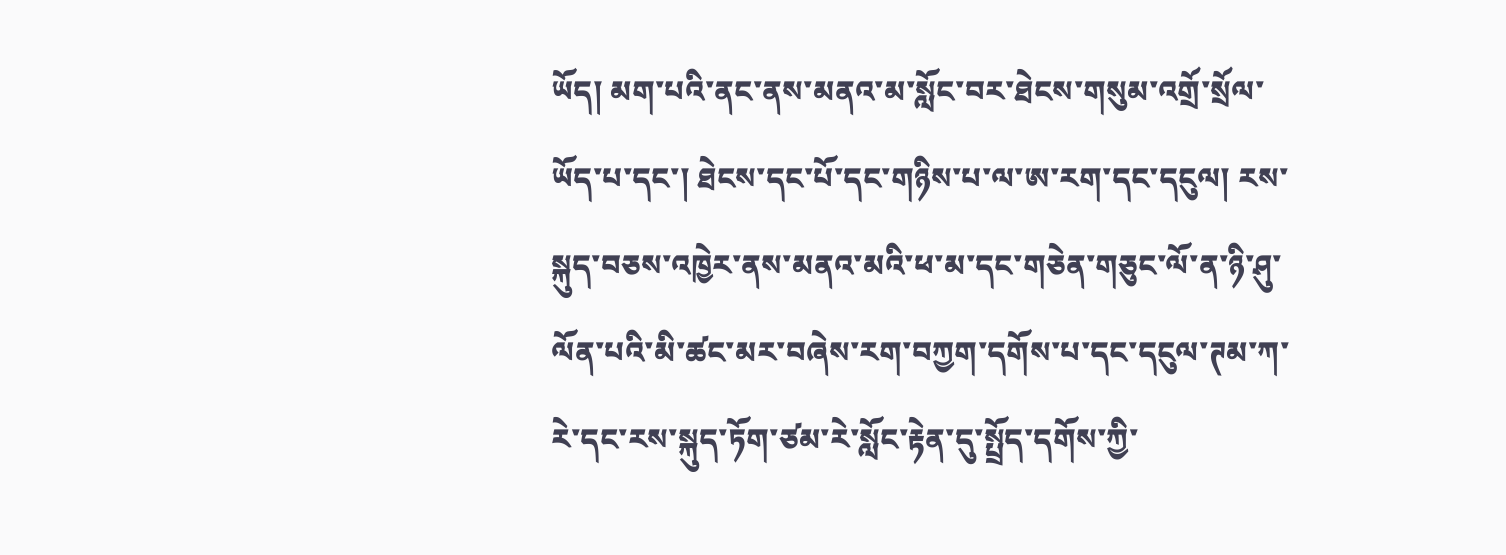ཡོད། མག་པའི་ནང་ནས་མནའ་མ་སློང་བར་ཐེངས་གསུམ་འགྲོ་སྲོལ་ཡོད་པ་དང་། ཐེངས་དང་པོ་དང་གཉིས་པ་ལ་ཨ་རག་དང་དངུལ། རས་སྐུད་བཅས་འཁྱེར་ནས་མནའ་མའི་ཕ་མ་དང་གཅེན་གཅུང་ལོ་ན་ཉི་ཤུ་ལོན་པའི་མི་ཚང་མར་བཞེས་རག་བཀྱག་དགོས་པ་དང་དངུལ་ཊམ་ཀ་རེ་དང་རས་སྐུད་ཏོག་ཙམ་རེ་སློང་རྟེན་དུ་སྤྲོད་དགོས་ཀྱི་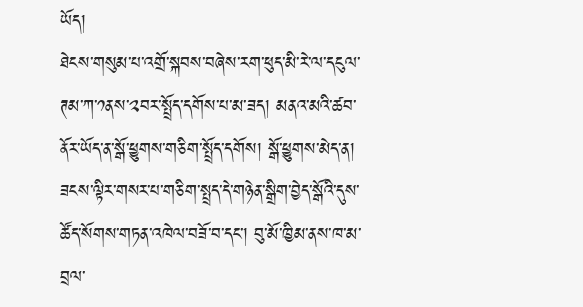ཡོད།
ཐེངས་གསུམ་པ་འགྲོ་སྐབས་བཞེས་རག་ཕུད་མི་རེ་ལ་དངུལ་ཊམ་ཀ་༡ནས་༢བར་སྤྲོད་དགོས་པ་མ་ཟད། མནའ་མའི་ཚབ་ནོར་ཡོད་ན་སྒོ་ཕྱུགས་གཅིག་སྤྲོད་དགོས། སྒོ་ཕྱུགས་མེད་ན། ཟངས་ལྟིར་གསར་པ་གཅིག་སྤྲད་དེ་གཉེན་སྒྲིག་བྱེད་སྒོའི་དུས་ཚོད་སོགས་གཏན་འཁེལ་བཟོ་བ་དང་། བུ་མོ་ཁྱིམ་ནས་ཁ་མ་བྲལ་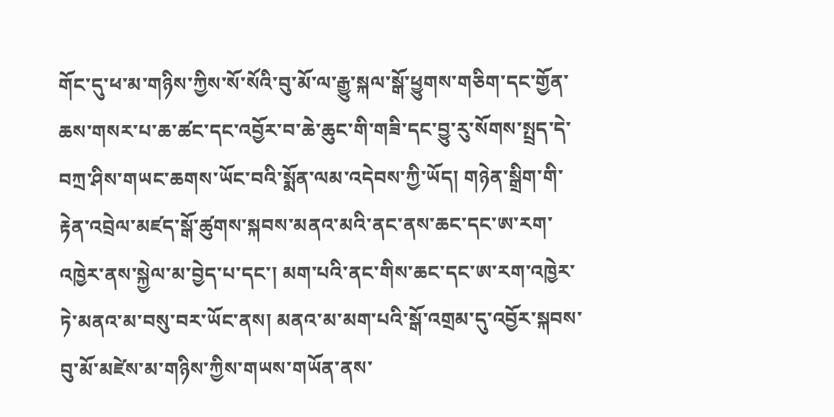གོང་དུ་ཕ་མ་གཉིས་ཀྱིས་སོ་སོའི་བུ་མོ་ལ་རྒྱུ་སྐལ་སྒོ་ཕྱུགས་གཅིག་དང་གྱོན་ཆས་གསར་པ་ཆ་ཚང་དང་འབྱོར་བ་ཆེ་ཆུང་གི་གཟི་དང་བྱུ་རུ་སོགས་སྤྲད་དེ་བཀྲ་ཤིས་གཡང་ཆགས་ཡོང་བའི་སྨོན་ལམ་འདེབས་ཀྱི་ཡོད། གཉེན་སྒྲིག་གི་རྟེན་འབྲེལ་མཛད་སྒོ་ཚུགས་སྐབས་མནའ་མའི་ནང་ནས་ཆང་དང་ཨ་རག་འཁྱེར་ནས་སྐྱེལ་མ་བྱེད་པ་དང་། མག་པའི་ནང་གིས་ཆང་དང་ཨ་རག་འཁྱེར་ཏེ་མནའ་མ་བསུ་བར་ཡོང་ནས། མནའ་མ་མག་པའི་སྒོ་འགྲམ་དུ་འབྱོར་སྐབས་བུ་མོ་མཛེས་མ་གཉིས་ཀྱིས་གཡས་གཡོན་ནས་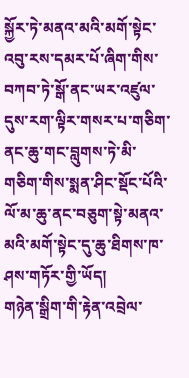སྐྱོར་ཏེ་མནའ་མའི་མགོ་སྟེང་འབུ་རས་དམར་པོ་ཞིག་གིས་བཀབ་ཏེ་སྒོ་ནང་ཡར་འཛུལ་དུས་རག་ལྟིར་གསར་པ་གཅིག་ནང་ཆུ་གང་བླུགས་ཏེ་མི་གཅིག་གིས་སྨན་ཤིང་སྡོང་པོའི་ལོ་མ་ཆུ་ནང་བཅུག་སྟེ་མནའ་མའི་མགོ་སྟེང་དུ་ཆུ་ཐིགས་ཁ་ཤས་གཏོར་གྱི་ཡོད།
གཉེན་སྒྲིག་གི་རྟེན་འབྲེལ་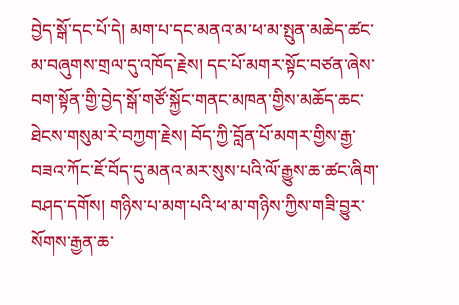བྱེད་སྒོ་དང་པོ་དེ། མག་པ་དང་མནའ་མ་ཕ་མ་སྤུན་མཆེད་ཚང་མ་བཞུགས་གྲལ་དུ་འཁོད་རྗེས། དང་པོ་མགར་སྟོང་བཙན་ཞེས་བག་སྟོན་གྱི་བྱེད་སྒོ་གཙོ་སྐྱོང་གནང་མཁན་གྱིས་མཆོད་ཆང་ཐེངས་གསུམ་རེ་བཀྱག་རྗེས། བོད་ཀྱི་བློན་པོ་མགར་གྱིས་རྒྱ་བཟའ་ཀོང་ཇོ་བོད་དུ་མནའ་མར་སུས་པའི་ལོ་རྒྱུས་ཆ་ཚང་ཞིག་བཤད་དགོས། གཉིས་པ་མག་པའི་ཕ་མ་གཉིས་ཀྱིས་གཟི་བྱུར་སོགས་རྒྱན་ཆ་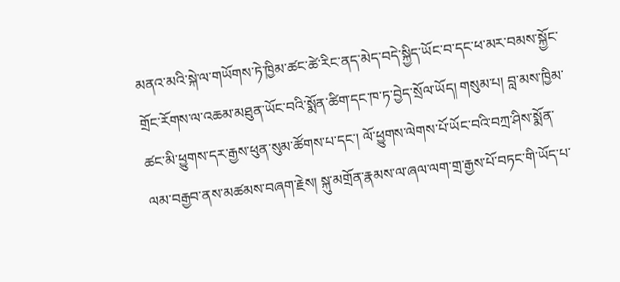མནའ་མའི་སྐེ་ལ་གཡོགས་ཏེ་ཁྱིམ་ཚང་ཚེ་རིང་ནད་མེད་བདེ་སྐྱིད་ཡོང་བ་དང་ཕ་མར་བམས་སྐྱོང་གྲོང་རོགས་ལ་འཆམ་མཐུན་ཡོང་བའི་སྨོན་ཚིག་དང་ཁ་ཏ་བྱེད་སྲོལ་ཡོད། གསུམ་པ། བླ་མས་ཁྱིམ་ཚང་མི་ཕྱུགས་དར་རྒྱས་ཕུན་སུམ་ཚོགས་པ་དང་། ལོ་ཕྱུགས་ལེགས་པོ་ཡོང་བའི་བཀྲ་ཤིས་སྨོན་ལམ་བརྒྱབ་ནས་མཚམས་བཞག་རྗེས། སྐུ་མགྲོན་རྣམས་ལ་ཞལ་ལག་གྲ་རྒྱས་པོ་བཏང་གི་ཡོད་པ་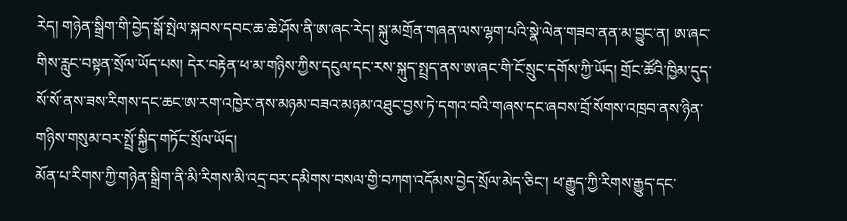རེད། གཉེན་སྒྲིག་གི་བྱེད་སྒོ་སྤེལ་སྐབས་དབང་ཆ་ཆེ་ཤོས་ནི་ཨ་ཞང་རེད། སྐུ་མགྲོན་གཞན་ལས་ལྷག་པའི་སྣེ་ལེན་གཟབ་ནན་མ་བྱུང་ན། ཨ་ཞང་གིས་རླུང་བསྟན་སྲོལ་ཡོད་པས། དེར་བརྟེན་ཕ་མ་གཉིས་ཀྱིས་དངུལ་དང་རས་སྐུད་སྤྲད་ནས་ཨ་ཞང་གི་ངོ་སྲུང་དགོས་ཀྱི་ཡོད། གྲོང་ཚོའི་ཁྱིམ་དུད་སོ་སོ་ནས་ཟས་རིགས་དང་ཆང་ཨ་རག་འཁྱེར་ནས་མཉམ་བཟའ་མཉམ་འཐུང་བྱས་ཏེ་དགའ་བའི་གཞས་དང་ཞབས་བྲོ་སོགས་འཁྲབ་ནས་ཉིན་གཉིས་གསུམ་བར་སྤྲོ་སྐྱིད་གཏོང་སྲོལ་ཡོད།
མོན་པ་རིགས་ཀྱི་གཉེན་སྒྲིག་ནི་མི་རིགས་མི་འདྲ་བར་དམིགས་བསལ་གྱི་བཀག་འདོམས་བྱེད་སྲོལ་མེད་ཅིང་། ཕ་རྒྱུད་ཀྱི་རིགས་རྒྱུད་དང་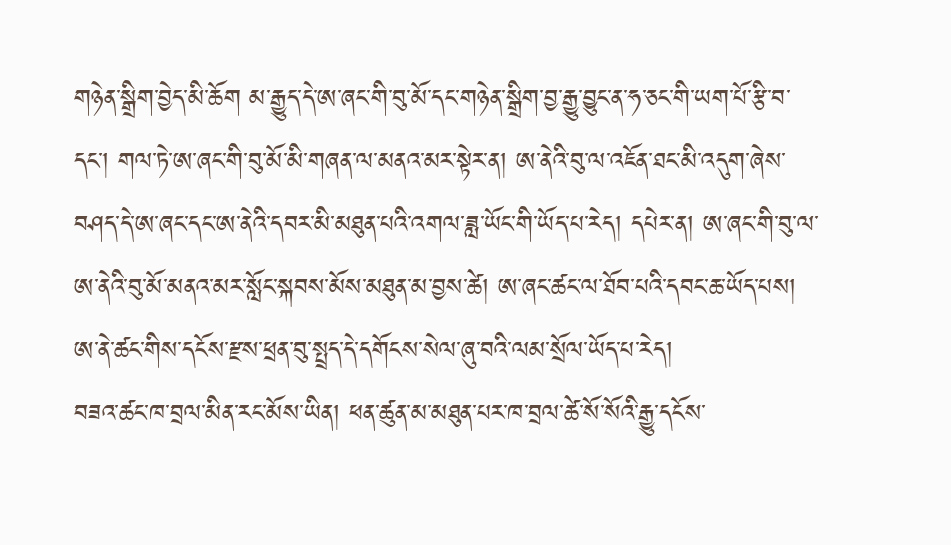གཉེན་སྒྲིག་བྱེད་མི་ཆོག མ་རྒྱུད་དེ་ཨ་ཞང་གི་བུ་མོ་དང་གཉེན་སྒྲིག་བྱ་རྒྱུ་བྱུང་ན་ཧ་ཅང་གི་ཡག་པོ་རྩི་བ་དང་། གལ་ཏེ་ཨ་ཞང་གི་བུ་མོ་མི་གཞན་ལ་མནའ་མར་སྟེར་ན། ཨ་ནེའི་བུ་ལ་འཇོན་ཐང་མི་འདུག་ཞེས་བཤད་དེ་ཨ་ཞང་དང་ཨ་ནེའི་དབར་མི་མཐུན་པའི་འགལ་ཟླ་ཡོང་གི་ཡོད་པ་རེད། དཔེར་ན། ཨ་ཞང་གི་བུ་ལ་ཨ་ནེའི་བུ་མོ་མནའ་མར་སློང་སྐབས་མོས་མཐུན་མ་བྱས་ཚེ། ཨ་ཞང་ཚང་ལ་ཐོབ་པའི་དབང་ཆ་ཡོད་པས། ཨ་ནེ་ཚང་གིས་དངོས་རྫས་ཕྲན་བུ་སྤྲད་དེ་དགོངས་སེལ་ཞུ་བའི་ལམ་སྲོལ་ཡོད་པ་རེད།
བཟའ་ཚང་ཁ་བྲལ་མིན་རང་མོས་ཡིན། ཕན་ཚུན་མ་མཐུན་པར་ཁ་བྲལ་ཚེ་སོ་སོའི་རྒྱུ་དངོས་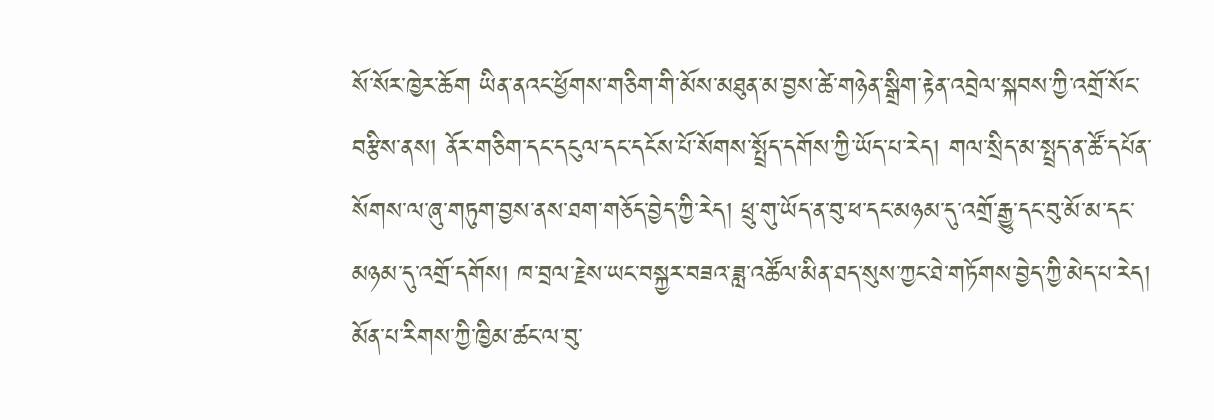སོ་སོར་ཁྱེར་ཆོག ཡིན་ནའང་ཕྱོགས་གཅིག་གི་མོས་མཐུན་མ་བྱས་ཚེ་གཉེན་སྒྲིག་རྟེན་འབྲེལ་སྐབས་ཀྱི་འགྲོ་སོང་བརྩིས་ནས། ནོར་གཅིག་དང་དངུལ་དང་དངོས་པོ་སོགས་སྤྲོད་དགོས་ཀྱི་ཡོད་པ་རེད། གལ་སྲིད་མ་སྤྲད་ན་ཚོ་དཔོན་སོགས་ལ་ཞུ་གཏུག་བྱས་ནས་ཐག་གཅོད་བྱེད་ཀྱི་རེད། ཕྲུ་གུ་ཡོད་ན་བུ་ཕ་དང་མཉམ་དུ་འགྲོ་རྒྱུ་དང་བུ་མོ་མ་དང་མཉམ་དུ་འགྲོ་དགོས། ཁ་བྲལ་རྗེས་ཡང་བསྐྱར་བཟའ་ཟླ་འཚོལ་མིན་ཐད་སུས་ཀྱང་ཐེ་གཏོགས་བྱེད་ཀྱི་མེད་པ་རེད།
མོན་པ་རིགས་ཀྱི་ཁྱིམ་ཚང་ལ་བུ་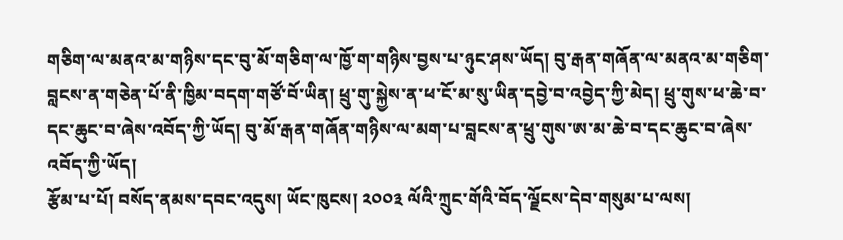གཅིག་ལ་མནའ་མ་གཉིས་དང་བུ་མོ་གཅིག་ལ་ཁྱོ་ག་གཉིས་བྱས་པ་ཉུང་ཤས་ཡོད། བུ་རྒན་གཞོན་ལ་མནའ་མ་གཅིག་བླངས་ན་གཅེན་པོ་ནི་ཁྱིམ་བདག་གཙོ་བོ་ཡིན། ཕྲུ་གུ་སྐྱེས་ན་ཕ་ངོ་མ་སུ་ཡིན་དབྱེ་བ་འབྱེད་ཀྱི་མེད། ཕྲུ་གུས་ཕ་ཆེ་བ་དང་ཆུང་བ་ཞེས་འབོད་ཀྱི་ཡོད། བུ་མོ་རྒན་གཞོན་གཉིས་ལ་མག་པ་བླངས་ན་ཕྲུ་གུས་ཨ་མ་ཆེ་བ་དང་ཆུང་བ་ཞེས་འབོད་ཀྱི་ཡོད།
རྩོམ་པ་པོ། བསོད་ནམས་དབང་འདུས། ཡོང་ཁུངས། ༢༠༠༣ ལོའི་ཀྲུང་གོའི་བོད་ལྗོངས་དེབ་གསུམ་པ་ལས།